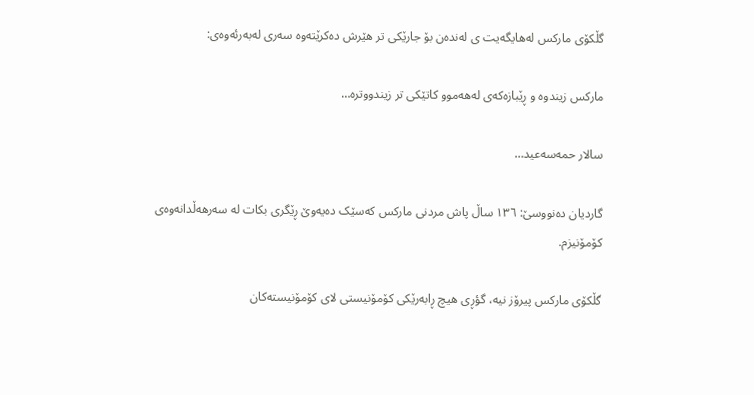گڵکۆی مارکس لەهایگەیت ی لەندەن بۆ جارێکی تر هێرش دەکرێتەوە سەری لەبەرئەوەی:

مارکس زیندوە و ڕێبازەکەی لەهەموو کاتێکی تر زیندووترە…

سالار حمەسەعید…

گاردیان دەنووسێ: ١٣٦ ساڵ پاش مردنی مارکس کەسێک دەیەوێ ڕێگری بکات لە سەرهەڵدانەوەی کۆمۆنیزم.

گڵکۆی مارکس پیرۆز نیە، گؤڕی هیچ ڕابەرێکی کۆمۆنیستی لای کۆمۆنیستەکان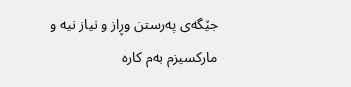جێگەی پەرستن وڕاز و نیاز نیە و مارکسیزم بەم کارە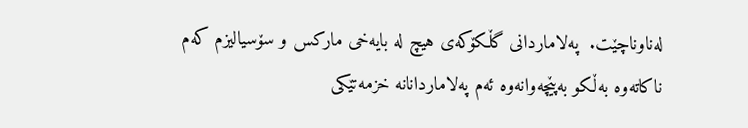لەناوناچێت.  پەلاماردانی گڵکۆکەی هیچ لە بایەخی مارکس و سۆسیالیزم کەم ناکاتەوە بەڵکو بەپێچەوانەوە ئەم پەلاماردانانە خزمەتێکی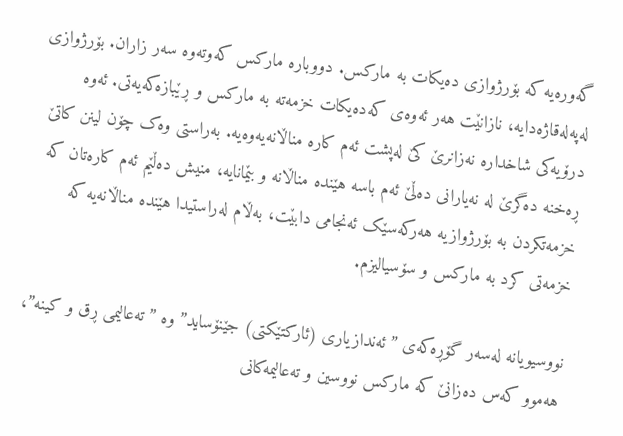گەورەیە کە بۆرژوازی دەیکات بە مارکس. دووبارە مارکس کەوتەوە سەر زاران. بۆرژوازی لەپەلەقاژەدایە، نازانێت هەر ئەوەی کەدەیکات خزمەتە بە مارکس و ڕێبازەکەیەتی. ئەوە درۆیەکی شاخدارە نەزانرێ کێ لەپشت ئەم کارە مناڵانەیەوەیە. بەراستی وەک چۆن لینن کاتێ ڕەخنە دەگرێ لە نەیارانی دەڵێ ئەم باسە هێندە مناڵانە و بێمانایە، منیش دەڵێم ئەم کارەتان کە خزمەتکردن بە بۆرژوازیە هەرکەسێک ئەنجامی دابێت، بەڵام لەراستیدا هێندە مناڵانەیە کە خزمەتی کرد بە مارکس و سۆسیالیزم.

نووسیویانە لەسەر گۆڕەکەی ” ئەندازیاری (ئارکتێکتی) جێنۆساید” وە ” تەعالیمی ڕق و کینە”، هەموو کەس دەزانێ کە مارکس نووسین و تەعالیمەکانی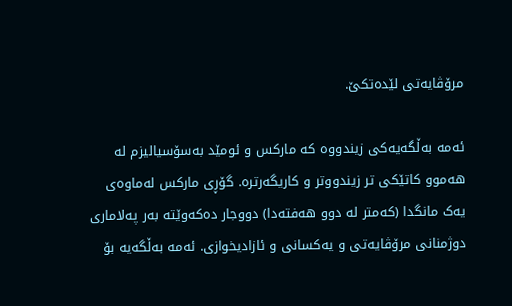مرۆڤایەتی لێدەتکێ.

ئەمە بەڵگەیەکی زیندووە کە مارکس و ئومێد بەسۆسیالیزم لە هەموو کاتێکی تر زیندووتر و کاریگەرترە. گۆڕی مارکس لەماوەی یەک مانگدا (کەمتر لە دوو هەفتەدا) دووجار دەکەوێتە بەر پەلاماری دوژمنانی مرۆڤایەتی و یەکسانی و ئازادیخوازی. ئەمە بەڵگەیە بۆ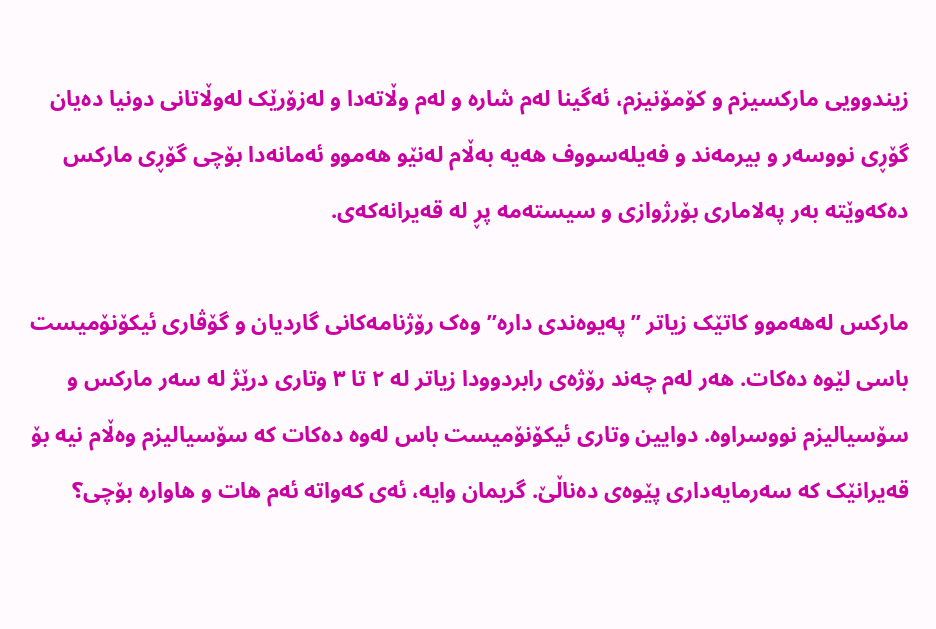زیندوویی مارکسیزم و کۆمۆنیزم، ئەگینا لەم شارە و لەم وڵاتەدا و لەزۆرێک لەوڵاتانی دونیا دەیان گۆڕی نووسەر و بیرمەند و فەیلەسووف هەیە بەڵام لەنێو هەموو ئەمانەدا بۆچی گۆڕی مارکس دەکەوێتە بەر پەلاماری بۆرژوازی و سیستەمە پڕ لە قەیرانەکەی.

مارکس لەهەموو کاتێک زیاتر ”پەیوەندی دارە” وەک رۆژنامەکانی گاردیان و گۆڤاری ئیکۆنۆمیست باسی لێوە دەکات. هەر لەم چەند رۆژەی رابردوودا زیاتر لە ٢ تا ٣ وتاری درێژ لە سەر مارکس و سۆسیالیزم نووسراوە. دوایین وتاری ئیکۆنۆمیست باس لەوە دەکات کە سۆسیالیزم وەڵام نیە بۆ قەیرانێک کە سەرمایەداری پێوەی دەناڵێ. گریمان وایە، ئەی کەواتە ئەم هات و هاوارە بۆچی؟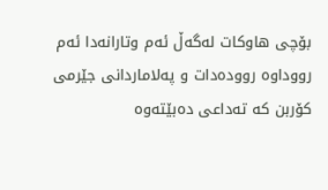بۆچی هاوکات لەگەڵ ئەم وتارانەدا ئەم رووداوە روودەدات و پەلاماردانی جێرمی کۆربن کە تەداعی دەبێتەوە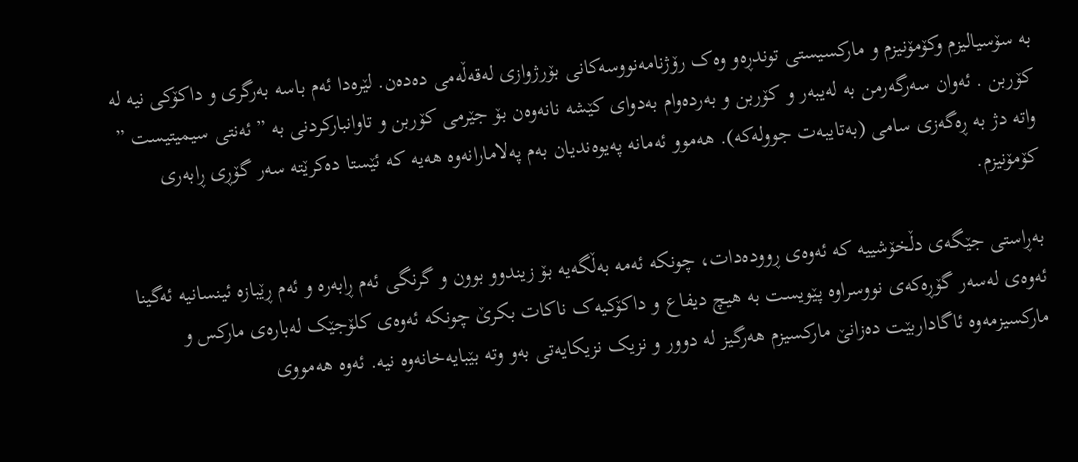بە سۆسیالیزم وکۆمۆنیزم و مارکسیستی توندڕەو وەک رۆژنامەنووسەکانی بۆرژوازی لەقەڵەمی دەدەن. لێرەدا ئەم باسە بەرگری و داکۆکی نیە لە کۆربن . ئەوان سەرگەرمن بە لەیبەر و کۆربن و بەردەوام بەدوای کێشە نانەوەن بۆ جێرمی کۆربن و تاوانبارکردنی بە ” ئەنتی سیمیتیست ” واتە دژ بە ڕەگەزی سامی (بەتایبەت جوولەکە). هەموو ئەمانە پەیوەندیان بەم پەلامارانەوە هەیە کە ئێستا دەکرێتە سەر گۆڕی ڕابەری کۆمۆنیزم.

بەڕاستی جێگەی دڵخۆشییە کە ئەوەی ڕوودەدات، چونکە ئەمە بەڵگەیە بۆ زیندوو بوون و گرنگی ئەم ڕابەرە و ئەم ڕێبازە ئینسانیە ئەگینا ئەوەی لەسەر گۆڕەکەی نووسراوە پێویست بە هیچ دیفاع و داکۆکیەک ناکات بکرێ چونکە ئەوەی کلۆجێک لەبارەی مارکس و مارکسیزمەوە ئاگاداربێت دەزانێ مارکسیزم هەرگیز لە دوور و نزیک نزیکایەتی بەو وتە بێبایەخانەوە نیە. ئەوە هەمووی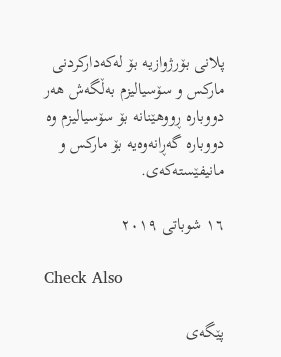پلانی بۆرژوازیە بۆ لەکەدارکردنی مارکس و سۆسیالیزم بەڵگەش هەر دووبارە ڕووهێنانە بۆ سۆسیالیزم وە دووبارە گەڕانەوەیە بۆ مارکس و مانیفێستەکەی.

١٦ شوباتی ٢٠١٩

Check Also

پێگەی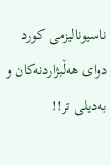ناسیونالیزمی کورد دوای هەڵبژاردنەکان و بەدیلی تر!!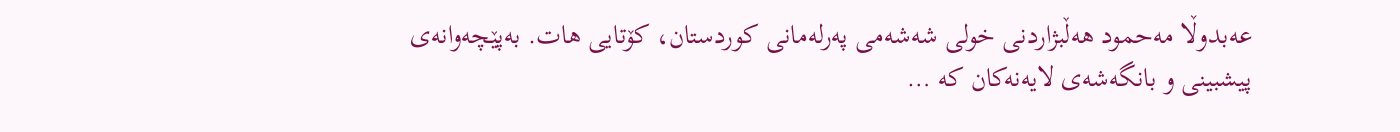عەبدوڵا مەحمود هەڵبژاردنی خولی شەشەمی پەرلەمانی کوردستان، کۆتایی هات. بەپێچەوانەی پیشبینی و بانگەشەی لایەنەکان کە …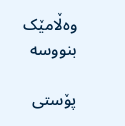وەڵامێک بنووسە

پۆستی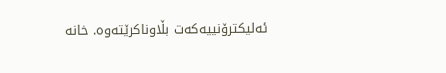ئەلیکترۆنییەکەت بڵاوناکرێتەوە. خانە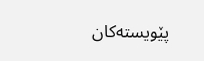پێویستەکان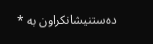دەستنیشانکراون بە *